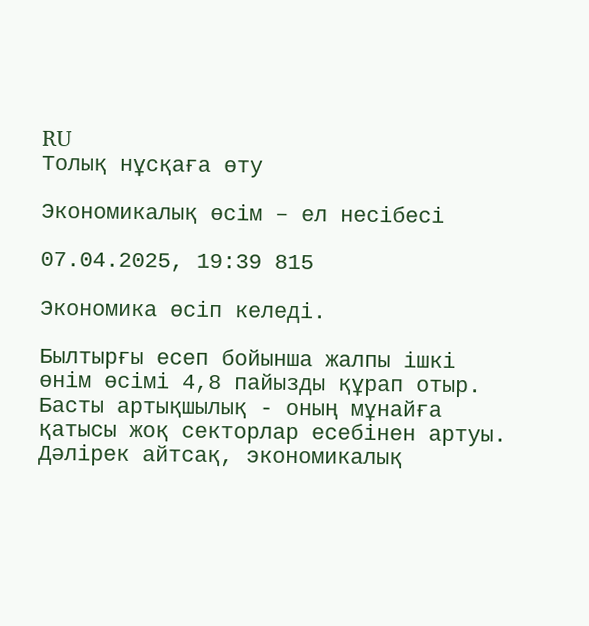RU
Толық нұсқаға өту

Экономикалық өсім – ел несібесі

07.04.2025, 19:39 815

Экономика өсіп келеді.

Былтырғы есеп бойынша жалпы ішкі өнім өсімі 4,8 пайызды құрап отыр. Басты артықшылық - оның мұнайға қатысы жоқ секторлар есебінен артуы. Дәлірек айтсақ, экономикалық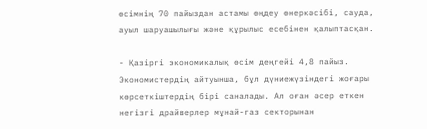өсімнің 70 пайыздан астамы өңдеу өнеркәсібі, сауда, ауыл шаруашылығы және құрылыс есебінен қалыптасқан.

- Қазіргі экономикалық өсім деңгейі 4,8 пайыз. Экономистердің айтуынша, бұл дүниежүзіндегі жоғары көрсеткіштердің бірі саналады. Ал оған әсер еткен негізгі драйверлер мұнай-газ секторынан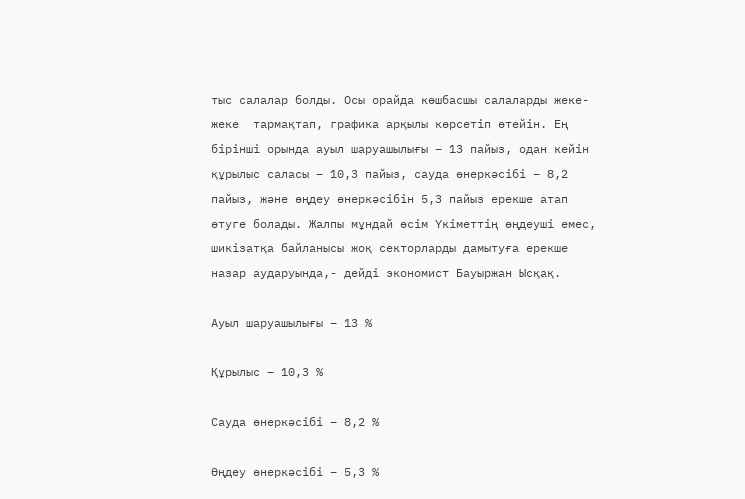тыс салалар болды. Осы орайда көшбасшы салаларды жеке-жеке  тармақтап, графика арқылы көрсетіп өтейін. Ең бірінші орында ауыл шаруашылығы – 13 пайыз, одан кейін құрылыс саласы – 10,3 пайыз, сауда өнеркәсібі – 8,2 пайыз, және өңдеу өнеркәсібін 5,3 пайыз ерекше атап өтуге болады. Жалпы мұндай өсім Үкіметтің өңдеуші емес, шикізатқа байланысы жоқ секторларды дамытуға ерекше назар аударуында,- дейді экономист Бауыржан Ысқақ.

Ауыл шаруашылығы – 13 %

Құрылыс – 10,3 %

Сауда өнеркәсібі – 8,2 %

Өңдеу өнеркәсібі – 5,3 %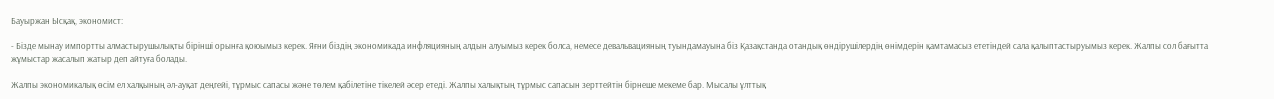Бауыржан Ысқақ, экономист:

- Бізде мынау импортты алмастырушылықты бірінші орынға қоюымыз керек. Яғни біздің экономикада инфляцияның алдын алуымыз керек болса, немесе девальвацияның туындамауына біз Қазақстанда отандық өндірушілердің өнімдерін қамтамасыз ететіндей сала қалыптастыруымыз керек. Жалпы сол бағытта жұмыстар жасалып жатыр деп айтуға болады.

Жалпы экономикалық өсім ел халқының әл-ауқат деңгейі, тұрмыс сапасы және төлем қабілетіне тікелей әсер етеді. Жалпы халықтың тұрмыс сапасын зерттейтін бірнеше мекеме бар. Мысалы ұлттық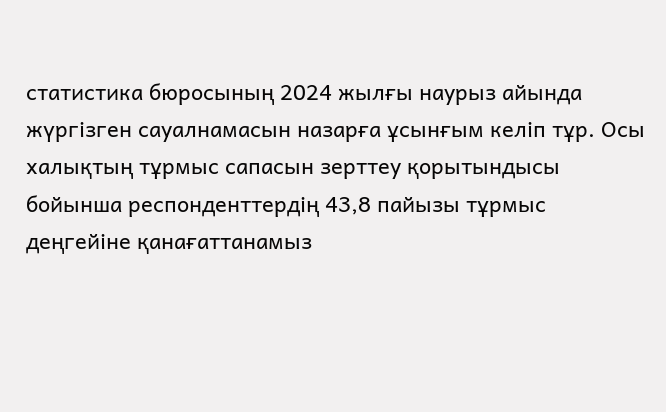статистика бюросының 2024 жылғы наурыз айында жүргізген сауалнамасын назарға ұсынғым келіп тұр. Осы халықтың тұрмыс сапасын зерттеу қорытындысы бойынша респонденттердің 43,8 пайызы тұрмыс деңгейіне қанағаттанамыз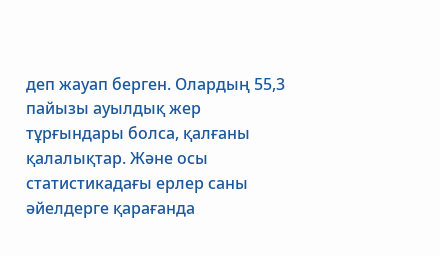деп жауап берген. Олардың 55,3 пайызы ауылдық жер тұрғындары болса, қалғаны қалалықтар. Және осы статистикадағы ерлер саны әйелдерге қарағанда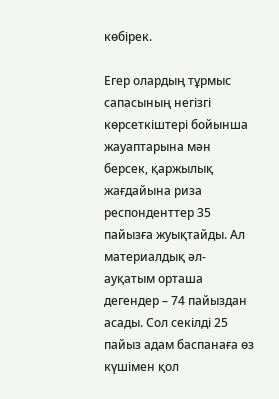көбірек.

Егер олардың тұрмыс сапасының негізгі көрсеткіштері бойынша жауаптарына мән берсек, қаржылық жағдайына риза респонденттер 35 пайызға жуықтайды. Ал материалдық әл-ауқатым орташа дегендер – 74 пайыздан асады. Сол секілді 25 пайыз адам баспанаға өз күшімен қол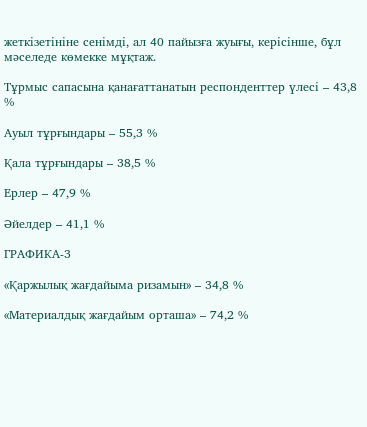жеткізетініне сенімді, ал 40 пайызға жуығы, керісінше, бұл мәселеде көмекке мұқтаж.

Тұрмыс сапасына қанағаттанатын респонденттер үлесі – 43,8 %

Ауыл тұрғындары – 55,3 %

Қала тұрғындары – 38,5 %

Ерлер – 47,9 %

Әйелдер – 41,1 %

ГРАФИКА-3

«Қаржылық жағдайыма ризамын» – 34,8 %

«Материалдық жағдайым орташа» – 74,2 %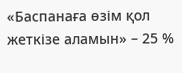«Баспанаға өзім қол жеткізе аламын» – 25 %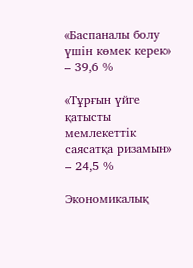«Баспаналы болу үшін көмек керек» – 39,6 %

«Тұрғын үйге қатысты мемлекеттік саясатқа ризамын» – 24,5 %

Экономикалық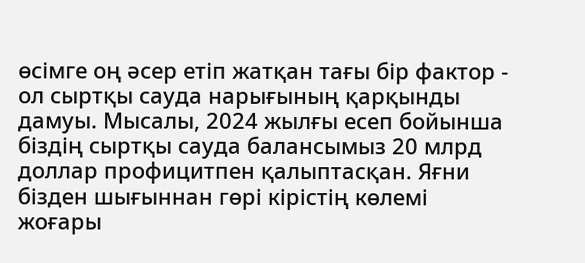өсімге оң әсер етіп жатқан тағы бір фактор - ол сыртқы сауда нарығының қарқынды дамуы. Мысалы, 2024 жылғы есеп бойынша біздің сыртқы сауда балансымыз 20 млрд доллар профицитпен қалыптасқан. Яғни бізден шығыннан гөрі кірістің көлемі жоғары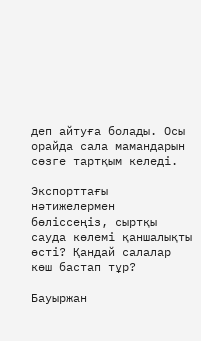деп айтуға болады. Осы орайда сала мамандарын сөзге тартқым келеді.

Экспорттағы нәтижелермен бөліссеңіз, сыртқы сауда көлемі қаншалықты өсті? Қандай салалар көш бастап тұр?

Бауыржан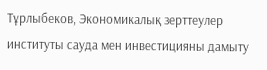Тұрлыбеков, Экономикалық зерттеулер институты сауда мен инвестицияны дамыту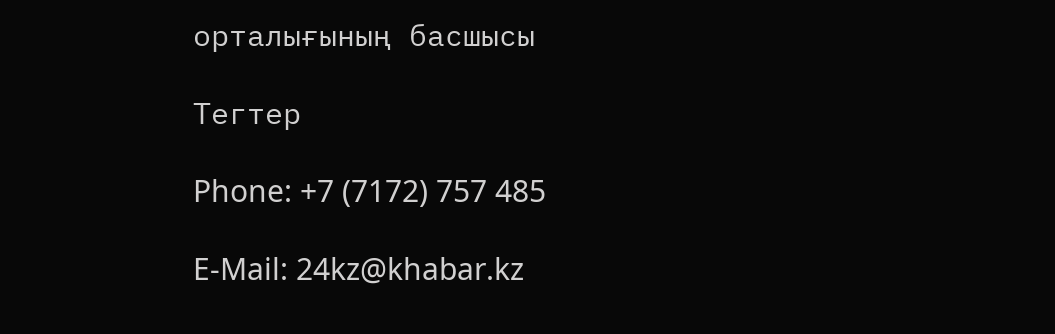орталығының басшысы

Тегтер

Phone: +7 (7172) 757 485

E-Mail: 24kz@khabar.kz